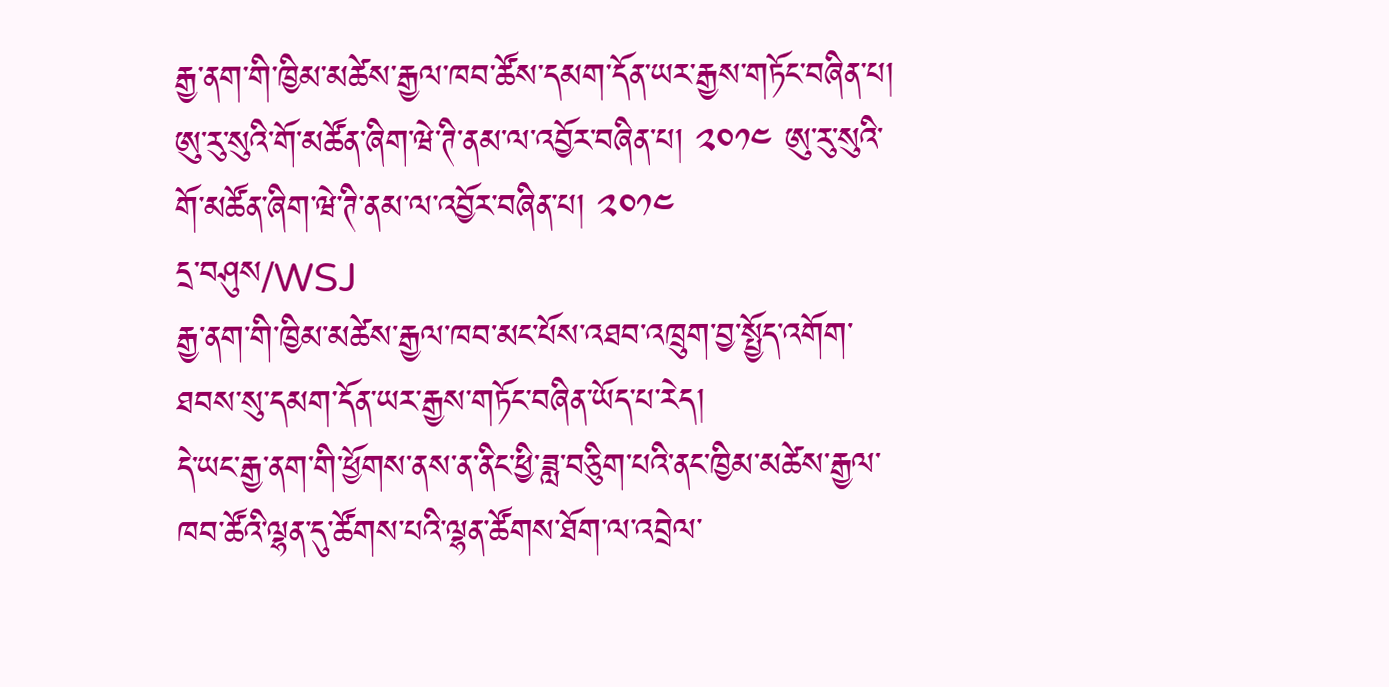རྒྱ་ནག་གི་ཁྱིམ་མཚེས་རྒྱལ་ཁབ་ཚོས་དམག་དོན་ཡར་རྒྱས་གཏོང་བཞིན་པ།
ཨུ་རུ་སུའི་གོ་མཚོན་ཞིག་ཝེ་ཊི་ནམ་ལ་འབྱོར་བཞིན་པ། ༢༠༡༤ ཨུ་རུ་སུའི་གོ་མཚོན་ཞིག་ཝེ་ཊི་ནམ་ལ་འབྱོར་བཞིན་པ། ༢༠༡༤
དྲ་བཤུས/WSJ
རྒྱ་ནག་གི་ཁྱིམ་མཚེས་རྒྱལ་ཁབ་མང་པོས་འཐབ་འཁྲུག་བྱ་སྤྱོད་འགོག་ཐབས་སུ་དམག་དོན་ཡར་རྒྱས་གཏོང་བཞིན་ཡོད་པ་རེད།
དེ་ཡང་རྒྱ་ནག་གི་ཕྱོགས་ནས་ན་ནིང་ཕྱི་ཟླ་བཅིུག་པའི་ནང་ཁྱིམ་མཚེས་རྒྱལ་ཁབ་ཚོའི་ལྷན་དུ་ཚོགས་པའི་ལྷན་ཚོགས་ཐོག་ལ་འབྲེལ་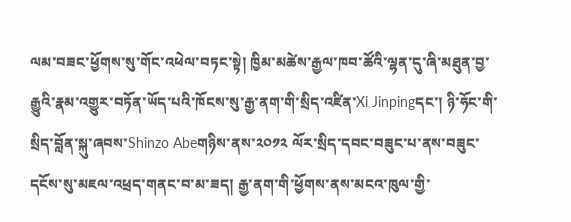ལམ་བཟང་ཕྱོགས་སུ་གོང་འཕེལ་བཏང་སྟེ། ཁྱིམ་མཚེས་རྒྱལ་ཁབ་ཚོའི་ལྷན་དུ་ཞི་མཐུན་བྱ་རྒྱུའི་རྣམ་འགྱུར་བཏོན་ཡོད་པའི་ཁོངས་སུ་རྒྱ་ནག་གི་སྲིད་འཛིན་Xi Jinpingདང་། ཉི་ཧོང་གི་སྲིད་བློན་སྐུ་ཞབས་Shinzo Abeགཉིས་ནས་༢༠༡༢ ལོར་སྲིད་དབང་བཟུང་པ་ནས་བཟུང་དངོས་སུ་མཇལ་འཕྲད་གནང་བ་མ་ཟད། རྒྱ་ནག་གི་ཕྱོགས་ནས་མངའ་ཁུལ་གྱི་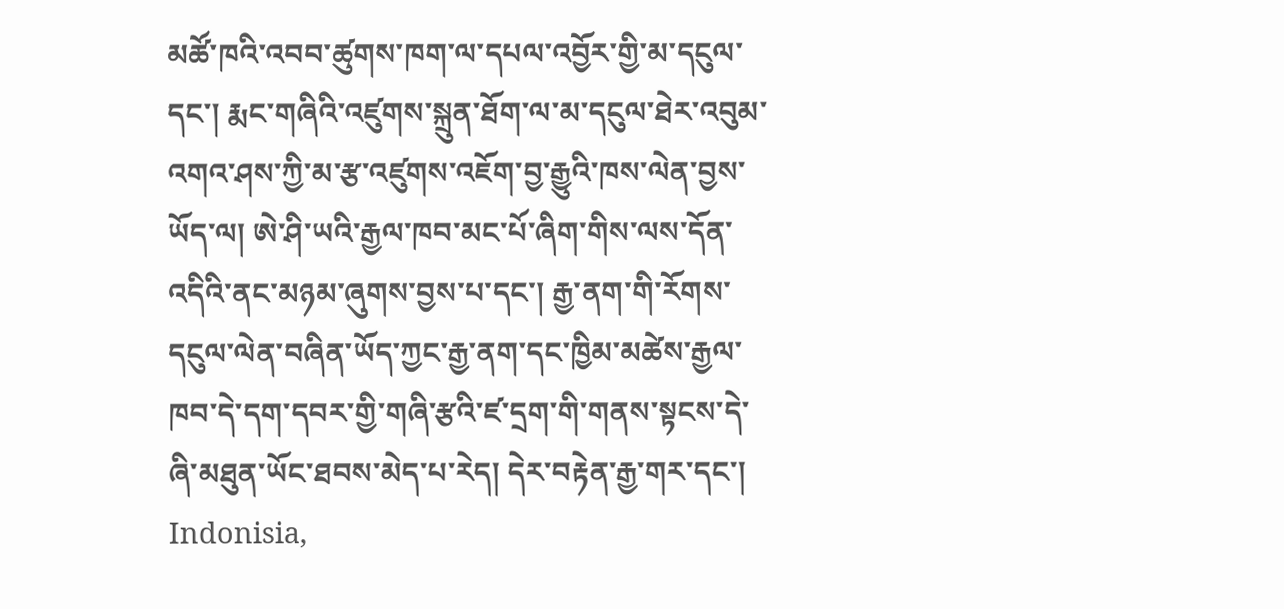མཚོ་ཁའི་འབབ་ཚུགས་ཁག་ལ་དཔལ་འབྱོར་གྱི་མ་དངུལ་དང་། རྨང་གཞིའི་འཛུགས་སྐྲུན་ཐོག་ལ་མ་དངུལ་ཐེར་འབུམ་འགའ་ཤས་ཀྱི་མ་རྩ་འཛུགས་འཇོག་བྱ་རྒྱུའི་ཁས་ལེན་བྱས་ཡོད་ལ། ཨེ་ཤི་ཡའི་རྒྱལ་ཁབ་མང་པོ་ཞིག་གིས་ལས་དོན་འདིའི་ནང་མཉམ་ཞུགས་བྱས་པ་དང་། རྒྱ་ནག་གི་རོགས་དངུལ་ལེན་བཞིན་ཡོད་ཀྱང་རྒྱ་ནག་དང་ཁྱིམ་མཚེས་རྒྱལ་ཁབ་དེ་དག་དབར་གྱི་གཞི་རྩའི་ཛ་དྲག་གི་གནས་སྟངས་དེ་ཞི་མཐུན་ཡོང་ཐབས་མེད་པ་རེད། དེར་བརྟེན་རྒྱ་གར་དང་། Indonisia,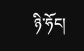ཉི་ཧོང།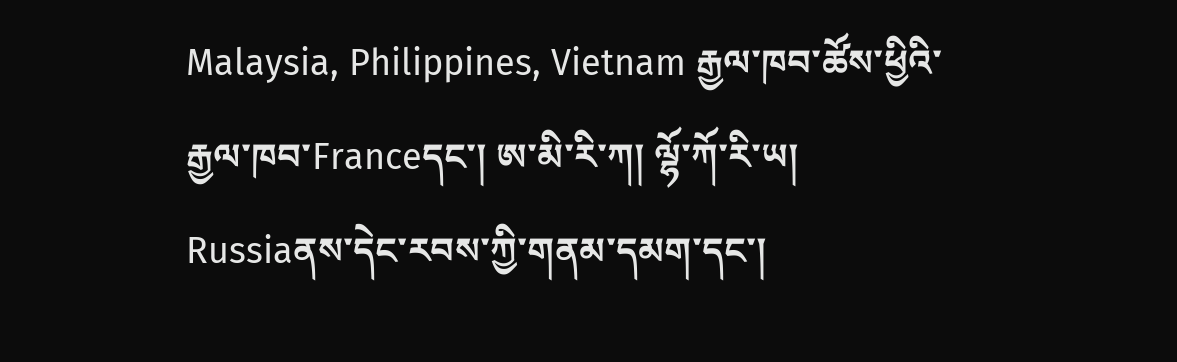Malaysia, Philippines, Vietnam རྒྱལ་ཁབ་ཚོས་ཕྱིའི་རྒྱལ་ཁབ་Franceདང་། ཨ་མི་རི་ཀ། ལྷོ་ཀོ་རི་ཡ། Russiaནས་དེང་རབས་ཀྱི་གནམ་དམག་དང་།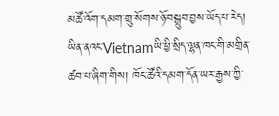མཚོ་འོག་དམག་གྲུ་སོགས་ཉོ་བསྒྲུབ་བྱས་ཡོད་པ་རེད། ཡིན་ནའང་Vietnamཡི་ཕྱི་སྲིད་ལྷན་ཁང་གི་མགྲིན་ཚབ་པ་ཞིག་གིས། ཁོང་ཚོའི་དམག་དོན་ཡར་རྒྱས་ཀྱི་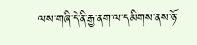ལས་གཞི་དེ་ནི་རྒྱ་ནག་ལ་དམིགས་ནས་ཉོ་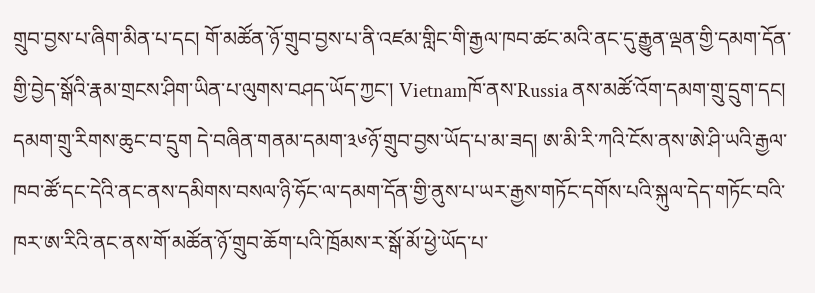གྲུབ་བྱས་པ་ཞིག་མིན་པ་དང། གོ་མཚོན་ཉོ་གྲུབ་བྱས་པ་ནི་འཛམ་གླིང་གི་རྒྱལ་ཁབ་ཚང་མའི་ནང་དུ་རྒྱུན་ལྡན་གྱི་དམག་དོན་གྱི་བྱེད་སྒོའི་རྣམ་གྲངས་ཤིག་ཡིན་པ་ལུགས་བཤད་ཡོད་ཀྱང་། Vietnamཁོ་ནས་Russia ནས་མཚོ་འོག་དམག་གྲུ་དྲུག་དང། དམག་གྲུ་རིགས་ཆུང་བ་དྲུག དེ་བཞིན་གནམ་དམག་༣༦ཉོ་གྲུབ་བྱས་ཡོད་པ་མ་ཟད། ཨ་མི་རི་ཀའི་ངོས་ནས་ཨེ་ཤི་ཡའི་རྒྱལ་ཁབ་ཚོ་དང་དེའི་ནང་ནས་དམིགས་བསལ་ཉི་ཧོང་ལ་དམག་དོན་གྱི་ནུས་པ་ཡར་རྒྱས་གཏོང་དགོས་པའི་སྐུལ་དེད་གཏོང་བའི་ཁར་ཨ་རིའི་ནང་ནས་གོ་མཚོན་ཉོ་གྲུབ་ཆོག་པའི་ཁྲོམས་ར་སྒོ་མོ་ཕྱེ་ཡོད་པ་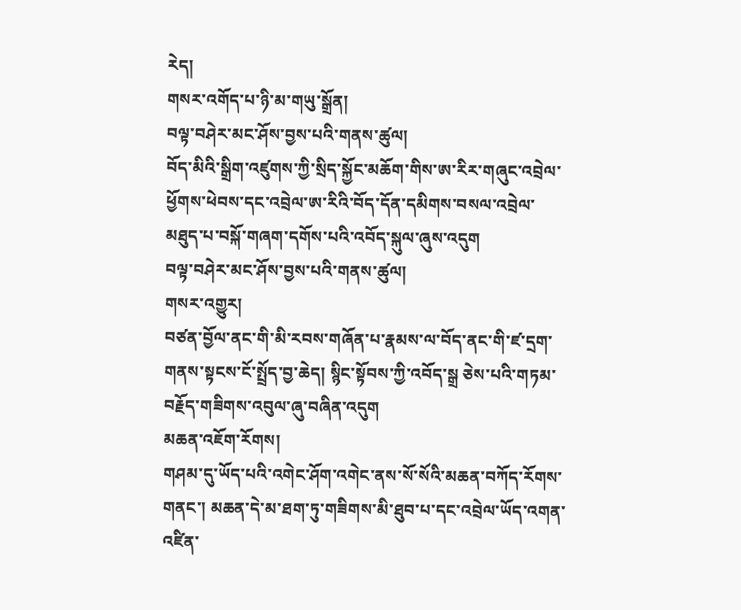རེད།
གསར་འགོད་པ་ཉི་མ་གཡུ་སྒྲོན།
བལྟ་བཤེར་མང་ཤོས་བྱས་པའི་གནས་ཚུལ།
བོད་མིའི་སྒྲིག་འཛུགས་ཀྱི་སྲིད་སྐྱོང་མཆོག་གིས་ཨ་རིར་གཞུང་འབྲེལ་ཕྱོགས་ཕེབས་དང་འབྲེལ་ཨ་རིའི་བོད་དོན་དམིགས་བསལ་འབྲེལ་མཐུད་པ་བསྐོ་གཞག་དགོས་པའི་འབོད་སྐུལ་ཞུས་འདུག
བལྟ་བཤེར་མང་ཤོས་བྱས་པའི་གནས་ཚུལ།
གསར་འགྱུར།
བཙན་བྱོལ་ནང་གི་མི་རབས་གཞོན་པ་རྣམས་ལ་བོད་ནང་གི་ཛ་དྲག་གནས་སྟངས་ངོ་སྤྲོད་བྱ་ཆེད། སྙིང་སྟོབས་ཀྱི་འབོད་སྒྲ ཅེས་པའི་གཏམ་བརྗོད་གཟིགས་འབུལ་ཞུ་བཞིན་འདུག
མཆན་འཇོག་རོགས།
གཤམ་དུ་ཡོད་པའི་འགེང་ཤོག་འགེང་ནས་སོ་སོའི་མཆན་བཀོད་རོགས་གནང་། མཆན་དེ་མ་ཐག་ཏུ་གཟིགས་མི་ཐུབ་པ་དང་འབྲེལ་ཡོད་འགན་འཛིན་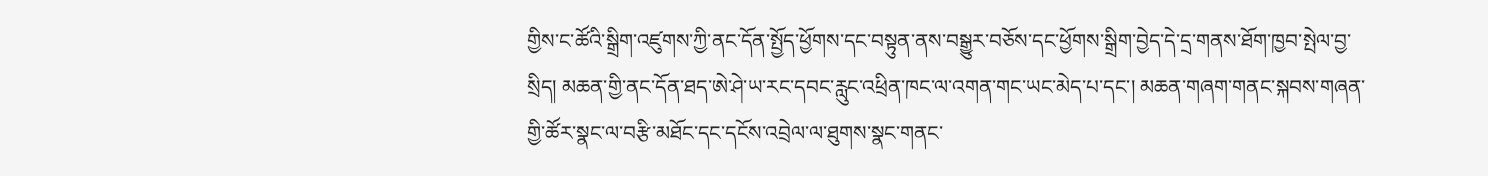གྱིས་ང་ཚོའི་སྒྲིག་འཛུགས་ཀྱི་ནང་དོན་སྤྱོད་ཕྱོགས་དང་བསྟུན་ནས་བསྒྱུར་བཅོས་དང་ཕྱོགས་སྒྲིག་བྱེད་དེ་དྲ་གནས་ཐོག་ཁྱབ་སྤེལ་བྱ་སྲིད། མཆན་གྱི་ནང་དོན་ཐད་ཨེ་ཤེ་ཡ་རང་དབང་རླུང་འཕྲིན་ཁང་ལ་འགན་གང་ཡང་མེད་པ་དང་། མཆན་གཞག་གནང་སྐབས་གཞན་གྱི་ཚོར་སྣང་ལ་བརྩི་མཐོང་དང་དངོས་འབྲེལ་ལ་ཐུགས་སྣང་གནང་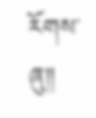རོགས་ཞུ༎